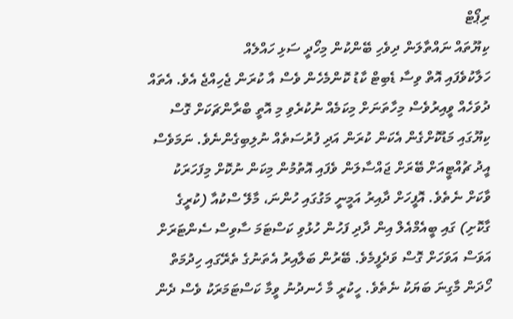ރިޕޯޓް
ކިޔޫތައް ނައްތާލަން ދިވެހި ބޭންކުން މިހޯދީ ސަޅި ހައްލެއް
ހަލާކުވެފައި އޮތް ވިސާ ޑެބިޓް ކާޑު ކޮންމެހެން ވެސް އާ ކުރަން ޖެހިއްޖެ އެވެ. އެތައް ދުވަހެއް ވީއިރުވެސް މިހާތަނަށް މިކަމެއް ނުކުރެވި މި އޮތީ ބްރާންޗަކަށް ގޮސް ކިޔޫގައި މަޑުކޮށްގެން އެކަން ކުރަން އަދި ފުރުސަތެއް ނުލިބިގެންނެވެ. ނަމަވެސް އީދު ޗުއްޓީއަށް ބޭރަށް ޖައްސާލަން ވެފައި އޮތުމުން މިކަން ނުކޮށް މިފަހަރަކު ވާކަށް ނެތެވެ. އޮފީހަށް ދާއިރު އަމީނީ މަގުގައި ހުންނަ، މާލޭ ސްކުއާ (ކުރީގެ ގާކޮށި) ގައި ބީއެމްއެލް އިން ދާދި ފަހުން ހުޅުވި ކަސްޓަމަ ސާވިސް ސެންޓަރަށް އަވަސް އަވަހަށް ގޮސް ވަދެފީމެވެ. ބޭރުން ބަލާއިރު އެތަނުގެ ތެރޭގައި ހިދުމަތް ހޯދަން މާގިނަ ބަޔަކު ނެތެވެ. ހީކުރީ މާ ހެނދުނު ވީމާ ކަސްޓަމަރަކު ވެސް ދެން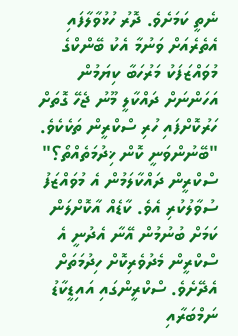ނެތީ ކަމަށެވެ. ދޮރު ހުޅުވާލާފައި އެތެރެއަށް ވަނުމާ އެކު ބޭންކްގެ މުވައްޒަފަކު މަރުހަބާ ކިޔަމުން އަހަންނަށް ދައްކާލީ މޫނު ޖެހޭ ގޮތަށް ހަރުކޮށްފައި ހުރި ސްކްރީން ތަކެކެވެ.
"ބޭނުންވަނީ ކޮން ޚިދުމަތެއްތޯ؟" ސްކްރީން ދައްކާލަމުން އެ މުވައްޒަފު ސުވާލުކުރި އެވެ. ކާޑެއް އާކޮށްލަން ކަމަށް ބުނުމުން އޭނާ އެދުނީ އެ ސްކްރީން މެދުވެރިކޮށް ހިދުމަތަށް އެދޭށެވެ. ސްކްރީންގައި އައިޑީކާޑު ނަމްބަރާއި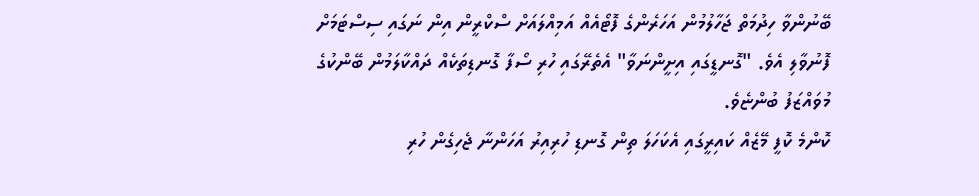ބޭނުންވާ ހިދުމަތް ޖަހާލުމުން އަހަރެންގެ ފޮޓޯއެއް އަމިއްލައަށް ސްކްރީން އިން ނަގައި ސިސްޓަމަށް ފޮނުވާލި އެވެ. "ގޮނޑީގައި އިށީންނަވާ" އެތެރޭގައި ހުރި ސޯފާ ގޮނޑިތަކެއް ދައްކާލަމުން ބޭންކުގެ މުވައްޒަފު ބުންޏެވެ.
ކޮންމެ ކޮފީ މޭޒެއް ކައިރީގައި އެކަހަލަ ތިން ގޮނޑި ހުރިއިރު އަހަންނާ ޖެހިގެން ހުރި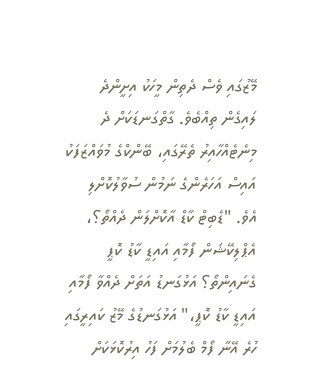މޭޒުގައި ވެސް ދެތިން މީހަކު އިށީންދެ ލައިގެން ތިއްބެވެ. ގާތްގަނޑަކަށް ދެ މިނެޓެއްހާއިރު ތެރޭގައި، ބޭންކްގެ މުވައްޒަފަކު އައިސް އަހަރެންގެ ނަމުން ސުވާލުކޮށްލި އެވެ. "ޑެބިޓް ކާޑް އާކޮށްލަން ދެއްތޯ؟، އެޕްލިކޭޝަން ފޯމާއި އައިޑީ ކާޑު ކޮޕީ ގެނައިންތޯ؟ އަޅުގަނޑު އަތަށް ދެއްވާ ފޯމާއި އައިޑީ ކާޑު ކޮޕީ،" އަޅުގަނޑުގެ މޭޒު ކައިރީގައި ހުރެ އޭނާ ފޯމް ބެލުމަށް ފަހު އިރުކޮޅަކަށް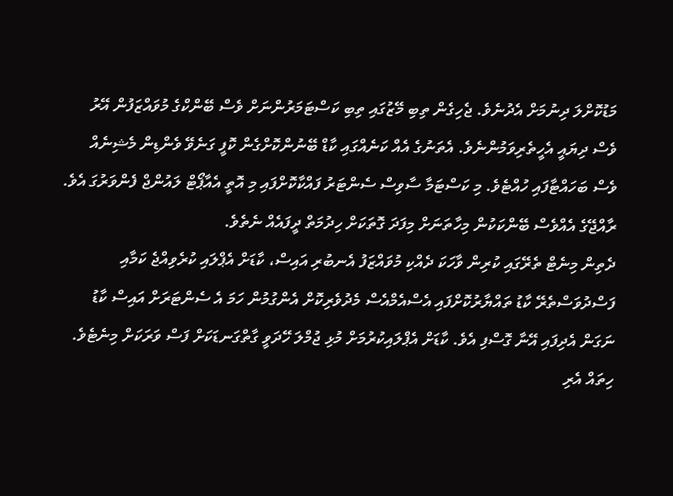މަޑުކޮށްލަ ދިނުމަށް އެދުނެވެ. ޖެހިގެން ތިބި މޭޒުގައި ތިބި ކަސްޓަމަރުންނަށް ވެސް ބޭންކްގެ މުވައްޒަފުން އޭރު ވެސް ދިޔައީ އެހީތެރިވަމުންނެވެ. އެތަނުގެ އެއް ކަނެއްގައި ކާޑް ބޭނުންކޮށްގެން ކޮފީ ގަނެވޭ ވެންޑިން މެޝިނެއް ވެސް ބަހައްޓާފައި ހުއްޓެވެ. މި ކަސްޓަމާ ސާވިސް ސެންޓަރު ފައްކާކޮށްފައި މި އޮތީ އެއާޕޯޓް ލައުންޖް ފެންވަރުގަ އެވެ. ރާއްޖޭގެ އެއްވެސް ބޭންކަކުން މިހާތަނަށް މިފަދަ ގޮތަކަށް ހިދުމަތް ދީފައެއް ނެތެވެ.
ދެތިން މިނެޓް ތެރޭގައި ކުރިން ވާހަކަ ދެއްކި މުވައްޒަފު އެނބުރި އައިސް، ކާޑަށް އެޕްލައި ކުރެވިއްޖެ ކަމާއި ފަސްދުވަސްތެރޭ ކާޑު ތައްޔާރުކޮށްފައި އެސްއެމްއެސް މެދުވެރިކޮށް އެންގުމުން ހަމަ އެ ސެންޓަރަށް އައިސް ކާޑު ނަގަން އެދިފައި އޭނާ ގޮސްފި އެވެ. ކާޑަށް އެޕްލައިކުރުމަށް މުޅި ޖުމްލަ ހޭދަވީ ގާތްގަނޑަކަށް ފަސް ވަރަކަށް މިނެޓެވެ. ހިތައް އެރި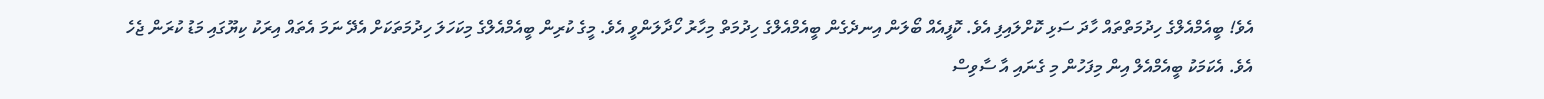އެވެ! ބީއެމްއެލްގެ ހިދުމަތްތައް ހާދަ ސަޅި ކޮށްލައިފި އެވެ. ކޮފީއެއް ބޯލަން އިނދެގެން ބީއެމްއެލްގެ ހިދުމަތް މިހާރު ހޯދާލަންވީ އެވެ. މީގެ ކުރިން ބީއެމްއެލްގެ މިކަހަލަ ހިދުމަތަކަށް އެދޭ ނަމަ އެތައް އިރަކު ކިޔޫގައި މަޑު ކުރަން ޖެހެ އެވެ. އެކަމަކު ބީއެމްއެލް އިން މިފަހުން މި ގެނައި އާ ސާވިސް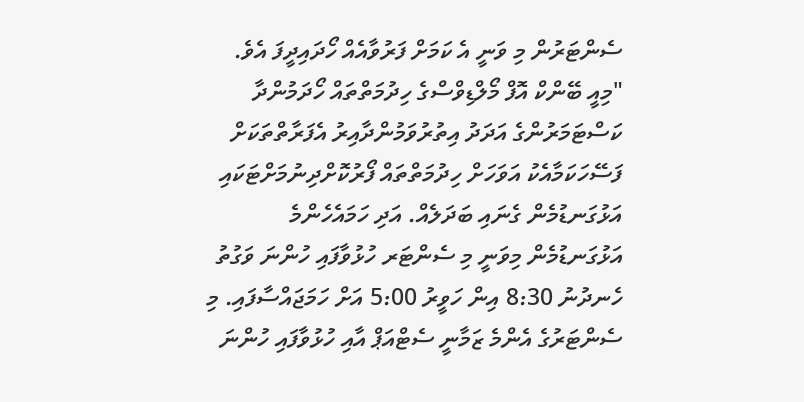ސެންޓަރުން މި ވަނީ އެ ކަމަށް ފަރުވާއެއް ހޯދައިދީފަ އެވެ.
"މިއީ ބޭންކް އޮފް މޯލްޑިވްސްގެ ހިދުމަތްތައް ހޯދަމުންދާ ކަސްޓަމަރުންގެ އަދަދު އިތުރުވަމުންދާއިރު އެފަރާތްތަކަށް ފަސޭހަކަމާއެކު އަވަހަށް ހިދުމަތްތައް ފޯރުކޮށްދިނުމަށްޓަކައި އަޅުގަނޑުމެން ގެނައި ބަދަލެއް. އަދި ހަމައެހެންމެ އަޅުގަނޑުމެން މިވަނީ މި ސެންޓަރ ހުޅުވާފައި ހުންނަ ވަގުތު ހެނދުނު 8:30 އިން ހަވީރު 5:00 އަށް ހަމަޖައްސާފައި. މި ސެންޓަރުގެ އެންމެ ޒަމާނީ ސެޓްއަޕް އާއި ހުޅުވާފައި ހުންނަ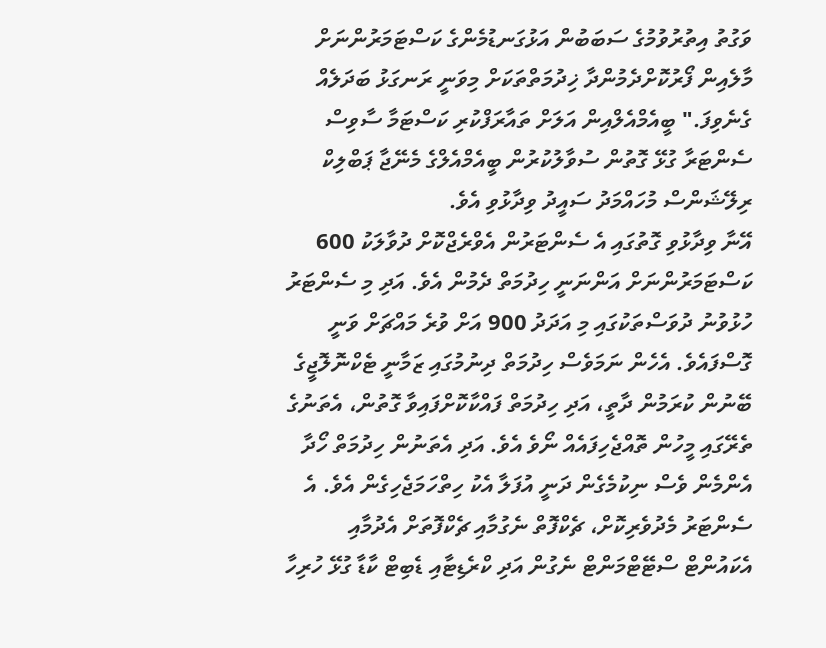ވަގުތު އިތުރުވުމުގެ ސަބަބުން އަޅުގަނޑުމެންގެ ކަސްޓަމަރުންނަށް މާލެއިން ފޯރުކޮށްދެމުންދާ ޚިދުމަތްތަކަށް މިވަނީ ރަނގަޅު ބަދަލެއް ގެނެވިފަ." ބީއެމްއެލްއިން އަލަށް ތައާރަފްކުރި ކަސްޓަމާ ސާވިސް ސެންޓަރާ ގުޅޭ ގޮތުން ސުވާލުކުރުން ބީއެމްއެލްގެ މެނޭޖާ ޕަބްލިކް ރިލޭޝަންސް މުހައްމަދު ސައީދު ވިދާޅުވި އެވެ.
އޭނާ ވިދާޅުވި ގޮތުގައި އެ ސެންޓަރުން އެވްރެޖްކޮށް ދުވާލަކު 600 ކަސްޓަމަރުންނަށް އަންނަނީ ހިދުމަތް ދެމުން އެވެ. އަދި މި ސެންޓަރު ހުޅުވުނު ދުވަސްތަކުގައި މި އަދަދު 900 އަށް ވުރެ މައްޗަށް ވަނީ ގޮސްފައެވެ. އެހެން ނަމަވެސް ހިދުމަތް ދިނުމުގައި ޒަމާނީ ޓެކްނޮލޮޖީގެ ބޭނުން ކުރަމުން ދާތީ، އަދި ހިދުމަތް ފައްކާކޮށްފައިވާ ގޮތުން، އެތަނުގެ ތެރޭގައި މީހުން ތޮއްޖެހިފައެއް ނޯވެ އެވެ. އަދި އެތަނުން ހިދުމަތް ހޯދާ އެންމެން ވެސް ނިކުމެގެން ދަނީ އުފަލާ އެކު ހިތްހަމަޖެހިގެން އެވެ. އެ ސެންޓަރު މެދުވެރިކޮށް، ޗެކްފޮތް ނެގުމާއި ޗެކްފޮތަށް އެދުމާއި އެކައުންޓް ސްޓޭޓްމަންޓް ނެގުން އަދި ކްރެޑިޓާއި ޑެބިޓް ކާޑާ ގުޅޭ ހުރިހާ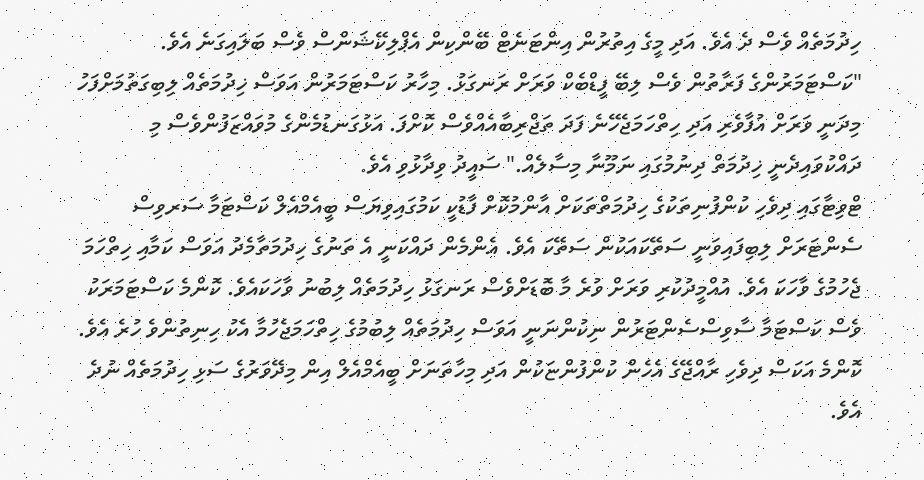ހިދުމަތެއް ވެސް ދެ އެވެ. އަދި މީގެ އިތުރުން އިންޓަނެޓް ބޭންކިން އެޕްލިކޭޝަންސް ވެސް ބަލައިގަނެ އެވެ.
"ކަސްޓަމަރުންގެ ފަރާތުން ވެސް ލިބޭ ފީޑްބެކް ވަރަށް ރަނގަޅު. މިހާރު ކަސްޓަމަރުން އަވަސް ޚިދުމަތެއް ލިބިގަތުމަށްފަހު މިދަނީ ވަރަށް އުފާވެރި އަދި ހިތްހަމަޖެހޭނެ ފަދަ ތަޖްރިބާއެއްވެސް ކޮށްފަ. އަޅުގަނޑުމެންގެ މުވައްޒަފުންވެސް މި ދައްކުވައިދެނީ ޚިދުމަތް ދިނުމުގައި ނަމޫނާ މިސާލެއް." ސައީދު ވިދާޅުވި އެވެ.
ޓްވިޓާގައި ދިވެހި ކުންފުނިތަކުގެ ހިދުމަތްތަކަށް އާންމުކޮށް ފާޑުކީ ކަމުގައިވިޔަސް ބީއެމްއެލް ކަސްޓަމާ ސަރވިސް ސެންޓަރަށް ލިބިފައިވަނީ ސަތޭކައަކުން ސަތޭކަ އެވެ. އެންމެން ދައްކަނީ އެ ތަނުގެ ހިދުމަތާމެދު އަވަސް ކަމާއި ހިތްހަމަ ޖެހުމުގެ ވާހަކަ އެވެ. އުއްމީދުކުރި ވަރަށް ވުރެ މާ ބޮޑަށްވެސް ރަނގަޅު ހިދުމަތެއް ލިބުނު ވާހަކައެވެ. ކޮންމެ ކަސްޓަމަރަކު ވެސް ކަސްޓަމާ ސާވިސްސެންޓަރުން ނިކުންނަނީ އަވަސް ހިދުމަތެއް ލިބުމުގެ ހިތްހަމަޖެހުމާ އެކު ހިނިތުންވެ ހުރެ އެވެ.
ކޮންމެ އަކަސް ދިވެހި ރާއްޖޭގެ އެހެން ކުންފުންޏަކުން އަދި މިހާތަނަށް ބީއެމްއެލް އިން މިދޭވަރުގެ ސަޅި ހިދުމަތެއް ނުދެ އެވެ.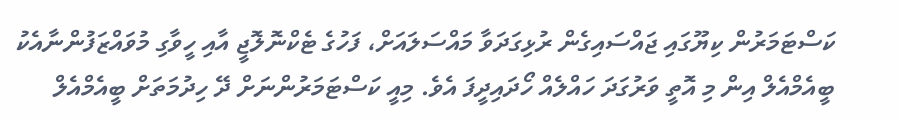ކަސްޓަމަރުން ކިޔޫގައި ޖައްސައިގެން ރުޅިގަދަވާ މައްސަލައަށް، ފަހުގެ ޓެކްނޮލޮޖީ އާއި ހީވާގި މުވައްޒަފުންނާއެކު ބީއެމްއެލް އިން މި އޮތީ ވަރުގަދަ ހައްލެއް ހޯދައިދީފަ އެވެ. މިއީ ކަސްޓަމަރުންނަށް ދޭ ހިދުމަތަށް ބީއެމްއެލް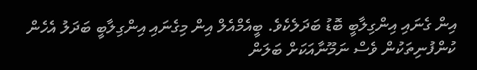އިން ގެނައި އިންގިލާބީ ބޮޑު ބަދަލެކެވެ. ބީއެމްއެލް އިން މިގެނައި އިންގިލާބީ ބަދަލު އެހެން ކުންފުނިތަކުން ވެސް ނަމޫނާއަކަށް ބަލަން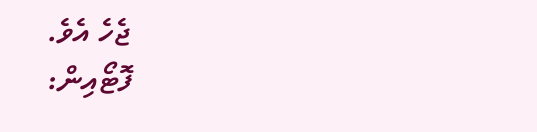ޖެހެ އެވެ.
ފޮޓޯއިން: